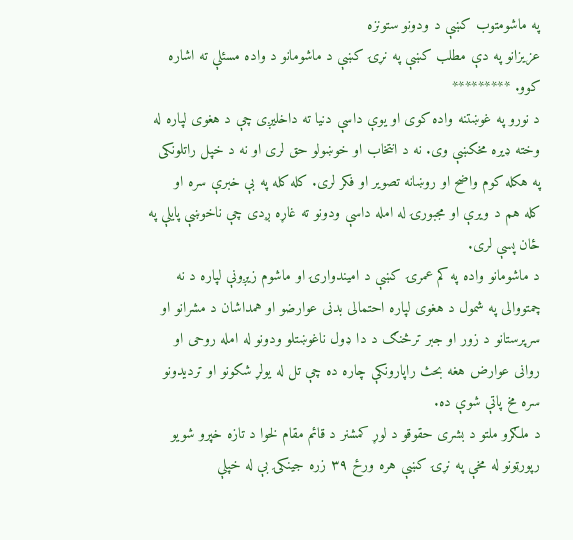په ماشومتوب کښې د ودونو ستونزه
عزیزانو په دې مطلب کښې په نړۍ کښې د ماشومانو د واده مسئلې ته اشاره کوو. *********
د نورو په غوښتنه واده کوی او یوې داسې دنیا ته داخلیږی چې د هغوی لپاره له وخته ډیره مخکښې وی. نه د انتخاب او خوښولو حق لری او نه د خپل راتلونکی په هکله کوم واضح او روښانه تصویر او فکر لری. کله کله په بې خبرې سره او کله هم د ویرې او مجبورۍ له امله داسې ودونو ته غاړه ږدی چې ناخوښې پایلې په ځان پسې لری.
د ماشومانو واده په کم عمرۍ کښې د امیندوارۍ او ماشوم زیږونې لپاره د نه چمتووالی په شمول د هغوی لپاره احتمالی بدنی عوارضو او همداشان د مشرانو او سرپرستانو د زور او جبر ترڅنګ د دا ډول ناغوښتلو ودونو له امله روحی او روانی عوارض هغه بحث راپارونکې چاره ده چې تل له یولړ شکونو او تردیدونو سره مخ پاتې شوې ده.
د ملګرو ملتو د بشری حقوقو د لوړ کمشنر د قائم مقام لخوا د تازه خپرو شویو رپورټونو له مخې په نړۍ کښې هره ورځ ۳۹ زره جینکۍ بې له خپلې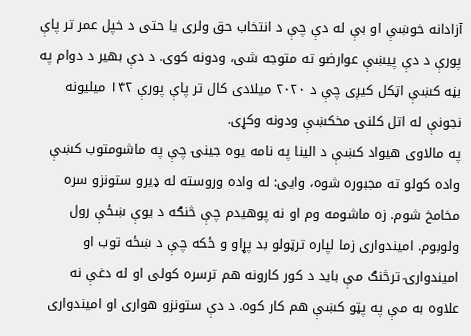آزادانه خوښې او بې له دې چې د انتخاب حق ولری یا حتی د خپل عمر تر پاې پورې د دې پیښې عوارضو ته متوجه شی، ودونه کوی. د دې بهیر د دوام په بڼه کښې اټکل کیږی چې د ۲۰۲۰ میلادی کال تر پاې پورې ۱۴۲ میلیونه نجونې له اتل کلنۍ مخکښې ودونه وکړی.
په مالاوی هیواد کښې د الینا په نامه یوه جینۍ چې په ماشومتوب کښې واده کولو ته مجبوره شوه، وایی: له واده وروسته له ډیرو ستونزو سره مخامخ شوم. زه ماشومه وم او نه پوهیدم چې څنګه د یوې ښځې رول ولوبوم. امیندواری زما لپاره ترټولو بد پړاو و ځکه چې د ښځه توب او امیندوارۍ ترڅنګ مې باید د کور کارونه هم ترسره کولی او له دغې نه علاوه به مې په پټو کښې هم کار کوه. د دې ستونزو هواری او امیندواری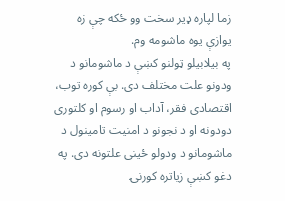زما لپاره ډیر سخت وو ځکه چې زه یوازې یوه ماشومه وم.
په بیلابیلو ټولنو کښې د ماشومانو د ودونو علت مختلف دی. بې کوره توب، اقتصادی فقر، آداب او رسوم او کلتوری دودونه او د نجونو د امنیت تامینول د ماشومانو د ودولو ځینی علتونه دی. په دغو کښې زیاتره کورنۍ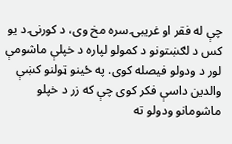چې له فقر او غریبۍ سره مخ وی، د کورنۍ د یو کس د لګښتونو د کمولو لپاره د خپلې ماشومې لور د ودولو فیصله کوی. په ځینو ټولنو کښې والدین داسې فکر کوی چې که زر د خپلو ماشومانو ودولو ته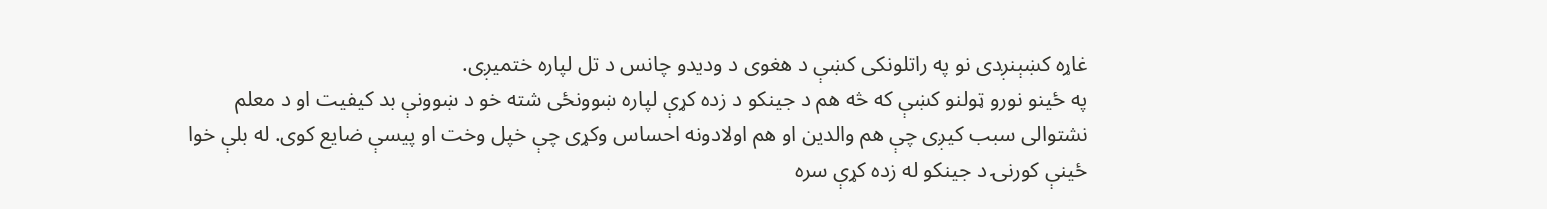غاړه کښېنږدی نو په راتلونکی کښې د هغوی د ودیدو چانس د تل لپاره ختمیږی.
په ځینو نورو ټولنو کښې که څه هم د جینکو د زده کړې لپاره ښوونځی شته خو د ښوونې بد کیفیت او د معلم نشتوالی سبب کیږی چې هم والدین او هم اولادونه احساس وکړی چې خپل وخت او پیسې ضایع کوی. له بلې خوا ځینې کورنۍ د جینکو له زده کړې سره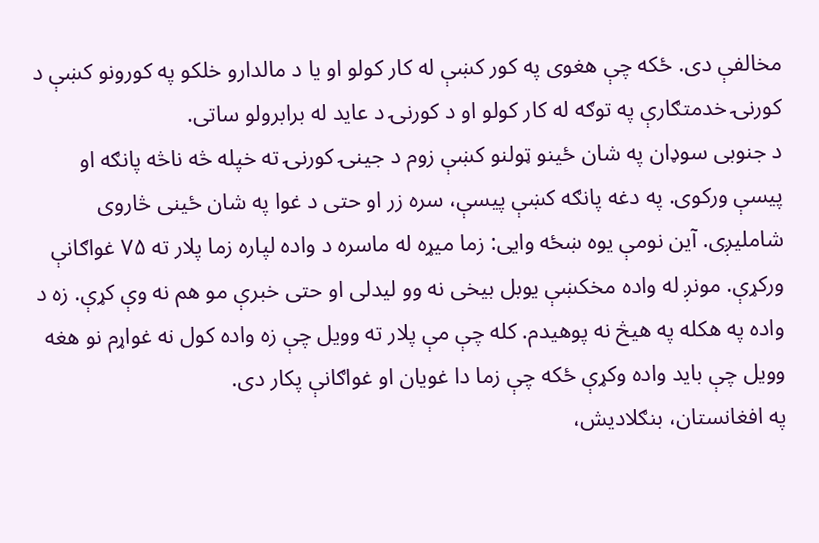مخالفې دی. ځکه چې هغوی په کور کښې له کار کولو او یا د مالدارو خلکو په کورونو کښې د کورنۍ خدمتګارې په توګه له کار کولو او د کورنۍ د عاید له برابرولو ساتی.
د جنوبی سوډان په شان ځینو ټولنو کښې زوم د جینۍ کورنۍ ته خپله څه ناڅه پانګه او پیسې ورکوی. په دغه پانګه کښې پیسې، سره زر او حتی د غوا په شان ځینی څاروی شاملیږی. آین نومې یوه ښځه وایی: زما میړه له ماسره د واده لپاره زما پلار ته ۷۵ غواګانې ورکړې. مونږ له واده مخکښې یوبل بیخی نه وو لیدلی او حتی خبرې مو هم نه وې کړې. زه د واده په هکله په هیڅ نه پوهیدم. کله چې مې پلار ته وویل چې زه واده کول نه غواړم نو هغه وویل چې باید واده وکړې ځکه چې زما دا غویان او غواګانې پکار دی.
په افغانستان، بنګلادیش،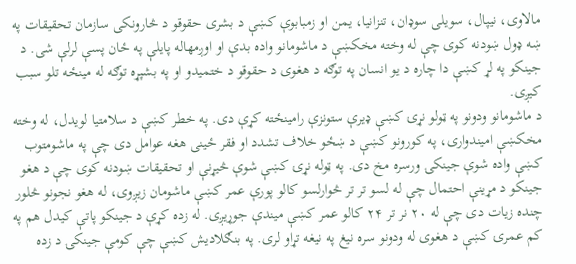مالاوی، نیپال، سویلی سوډان، تنزانیا، یمن او زمبابوې کښې د بشری حقوقو د څارونکی سازمان تحقیقات په ښه ډول ښودنه کوی چې له وخته مخکښې د ماشومانو واده بدې او اوږمهاله پایلې په ځان پسې لرلې شی. د جینکو په لړ کښې دا چاره د یو انسان په توګه د هغوی د حقوقو د ختمیدو او په بشپړه توګه له مینځه تلو سبب کیږی.
د ماشومانو ودونو په ټولو نړۍ کښې ډیرې ستونزې رامینځته کړې دی. په خطر کښې د سلامتیا لویدل، له وخته مخکښې امیندواری، په کورونو کښې د ښځو خلاف تشدد او فقر ځینی هغه عوامل دی چې په ماشومتوب کښې واده شوې جینکۍ ورسره مخ دی. په ټوله نړۍ کښې شوې څیړنې او تحقیقات ښودنه کوی چې د هغو جینکو د مړینې احتمال چې له لسو تر تر څوارلسو کالو پورې عمر کښې ماشومان زیږوی، له هغو نجونو څلور چنده زیات دی چې له ۲۰ نر تر ۲۴ کالو عمر کښې میندې جوړیږی. له زده کړې د جینکو پاتې کیدل هم په کم عمرۍ کښې د هغوی له ودونو سره نیغ په نیغه تړاو لری. په بنګلادیش کښې چې کومې جینکۍ د زده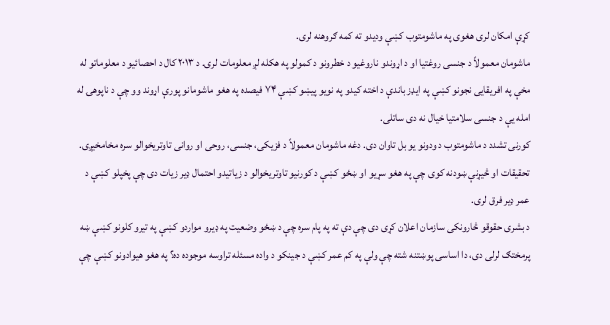کړې امکان لری هغوی په ماشومتوب کښې ودیدو ته کمه ګروهنه لری.
ماشومان معمولاً د جنسی روغتیا او د اړوندو ناروغیو د خطرونو د کمولو په هکله لږ معلومات لری. د ۲۰۱۳ کال د احصائیو د معلوماتو له مخې په افریقایی نجونو کښې په ایډز باندې د اخته کیدو په نویو پیښو کښې ۷۴ فیصده په هغو ماشومانو پورې اړوند وو چې د ناپوهۍ له امله یې د جنسی سلامتیا خیال نه دی ساتلی.
کورنی تشدد د ماشومتوب د ودونو یو بل تاوان دی. دغه ماشومان معمولاً د فزیکی، جنسی، روحی او روانی تاوتریخوالو سره مخامخیږی. تحقیقات او څیړنې ښودنه کوی چې په هغو سړیو او ښځو کښې د کورنیو تاوتریخوالو د زیاتیدو احتمال ډیر زیات دی چې پخپلو کښې د عمر ډیر فرق لری.
د بشری حقوقو څارونکی سازمان اعلان کړی دی چې دې ته په پام سره چې د ښځو وضعیت په ډیرو مواردو کښې په تیرو کلونو کښې ښه پرمختګ لرلی دی، دا اساسی پوښتنه شته چې ولې په کم عمر کښې د جینکو د واده مسئله تراوسه موجوده ده؟ په هغو هیوادونو کښې چې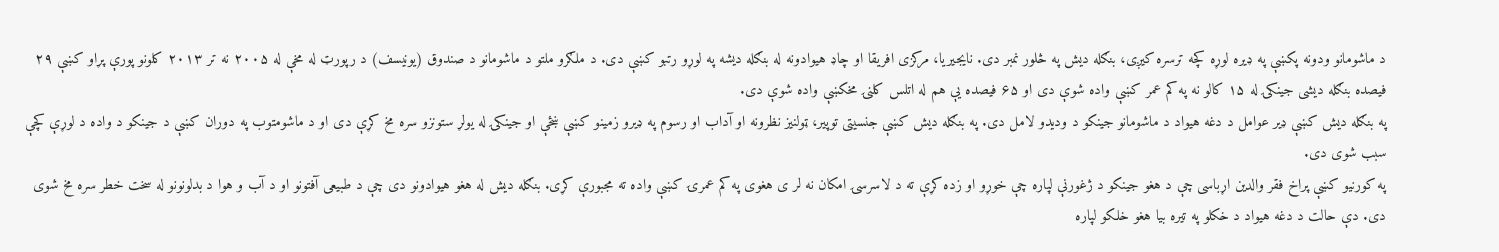د ماشومانو ودونه پکښې په ډیره لوړه کچه ترسره کیږی، بنګله دیش په څلور نمبر دی. نایجیریا، مرکزی افریقا او چاډ هیوادونه له بنګله دیشه په لوړو رتبو کښې دی. د ملګرو ملتو د ماشومانو د صندوق (یونیسف) د رپورټ له مخې له ۲۰۰۵ نه تر ۲۰۱۳ کلونو پورې پړاو کښې ۲۹ فیصده بنګله دیشی جینکۍ له ۱۵ کالو نه په کم عمر کښې واده شوې دی او ۶۵ فیصده یې هم له اتلس کلنۍ مخکښې واده شوې دی.
په بنګله دیش کښې ډیر عوامل د دغه هیواد د ماشومانو جینکو د ودیدو لامل دی. په بنګله دیش کښې جنسیتی توپیر، ټولنیز نظرونه او آداب او رسوم په ډیرو زمینو کښې ښځې او جینکۍ له یولړ ستونزو سره مخ کړې دی او د ماشومتوب په دوران کښې د جینکو د واده د لوړې کچې سبب شوی دی.
په کورنیو کښې پراخ فقر والدین اړباسی چې د هغو جینکو د ژغورنې لپاره چې خوړو او زده کړې ته د لاسرسۍ امکان نه لر ی هغوی په کم عمرۍ کښې واده ته مجبورې کړی. بنګله دیش له هغو هیوادونو دی چې د طبیعی آفتونو او د آب و هوا د بدلونونو له سخت خطر سره مخ شوی دی. دې حالت د دغه هیواد د خکلو په تیره بیا هغو خلکو لپاره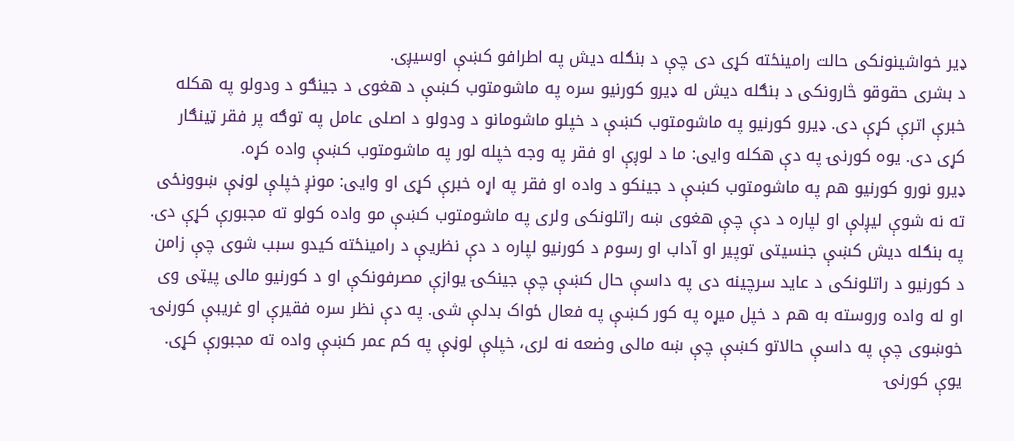ډیر خواشینونکی حالت رامینځته کړی دی چې د بنګله دیش په اطرافو کښې اوسیږی.
د بشری حقوقو څارونکی د بنګله دیش له ډیرو کورنیو سره په ماشومتوب کښې د هغوی د جینګو د ودولو په هکله خبرې اترې کړې دی. ډیرو کورنیو په ماشومتوب کښې د خپلو ماشومانو د ودولو د اصلی عامل په توګه پر فقر ټینګار کړی دی. یوه کورنۍ په دې هکله وایی: ما د لوږې او فقر په وجه خپله لور په ماشومتوب کښې واده کړه.
ډیرو نورو کورنیو هم په ماشومتوب کښې د جینکو د واده او فقر په اړه خبرې کړی او وایی: مونږ خپلې لوڼې ښوونځی ته نه شوې لیږلې او لپاره د دې چې هغوی ښه راتلونکی ولری په ماشومتوب کښې مو واده کولو ته مجبورې کړې دی.
په بنګله دیش کښې جنسیتی توپیر او آداب او رسوم د کورنیو لپاره د دې نظریې د رامینځته کیدو سبب شوی چې زامن د کورنیو د راتلونکی د عاید سرچینه دی په داسې حال کښې چې جینکۍ یوازې مصرفونکې او د کورنیو مالی پیټی وی او له واده وروسته به هم د خپل میړه په کور کښې په فعال ځواک بدلې شی. په دې نظر سره فقیرې او غریبې کورنۍ خوښوی چې په داسې حالاتو کښې چې ښه مالی وضعه نه لری، خپلې لوڼې په کم عمر کښې واده ته مجبورې کړی.
یوې کورنۍ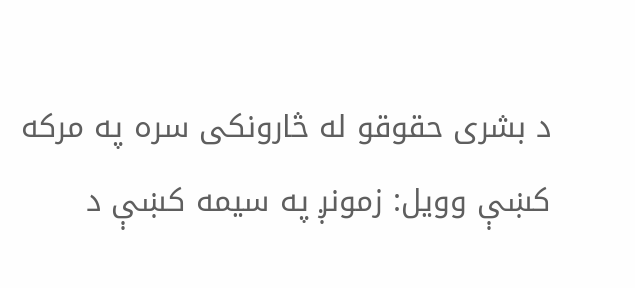د بشری حقوقو له څارونکی سره په مرکه کښې وویل: زمونږ په سیمه کښې د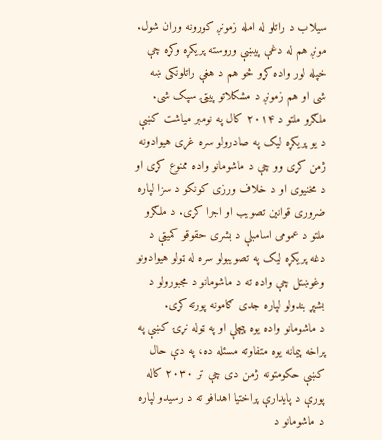سیلاب د راتلو له امله زمونږ کورونه وران شول. مونږ هم له دغې پیښې وروسته پریکړه وکړه چې خپله لور واده کړو څو هم د هغې راتلونکی ښه شی او هم زمونږ د مشکلاتو پیټۍ سپک شی.
ملګرو ملتو د ۲۰۱۴ کال په نومبر میاشت کښې د یو پریکړه لیک په صادرولو سره غړی هیوادونه ژمن کړی وو چې د ماشومانو واده ممنوع کړی او د مخنیوی او د خلاف ورزی کونکو د سزا لپاره ضروری قوانین تصویب او اجرا کړی. د ملګرو ملتو د عمومی اسامبلې د بشری حقوقو کمیټې د دغه پریکړه لیک په تصویبولو سره له ټولو هیوادونو وغوښتل چې واده ته د ماشومانو د مجبورولو د بشپړ بندولو لپاره جدی ګامونه پورته کړی.
د ماشومانو واده یوه پیچلې او په ټوله نړۍ کښې په پراخه پیمانه یوه متفاوته مسئله ده، په دې حال کښې حکومتونه ژمن دی چې تر ۲۰۳۰ کاله پورې د پایدارې پراختیا اهدافو ته د رسیدو لپاره د ماشومانو د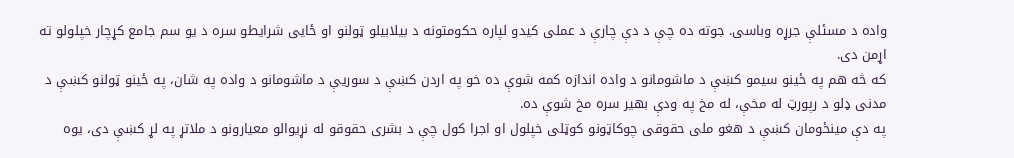واده د مسئلې جرړه وباسی. جوته ده چې د دې چارې د عملی کیدو لپاره حکومتونه د بیلابیلو ټولنو او ځایی شرایطو سره د یو سم جامع کړچار خپلولو ته اړمن دی.
که څه هم په ځینو سیمو کښې د ماشومانو د واده اندازه کمه شوې ده خو په اردن کښې د سوریې د ماشومانو د واده په شان، په ځینو ټولنو کښې د مدنی ډلو د رپورټ له مخې، له مخ په ودې بهیر سره مخ شوې ده.
په دې مینځومان کښې د هغو ملی حقوقی چوکاټونو کوټلی خپلول او اجرا کول چې د بشری حقوقو له نړیوالو معیارونو د ملاتړ په لړ کښې دی، یوه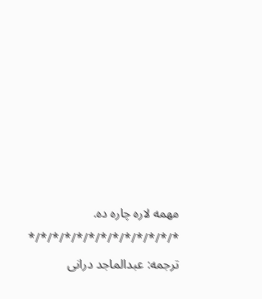مهمه لاره چاره ده.
*/*/*/*/*/*/*/*/*/*/*/*/*
ترجمه: عبدالماجد درانی